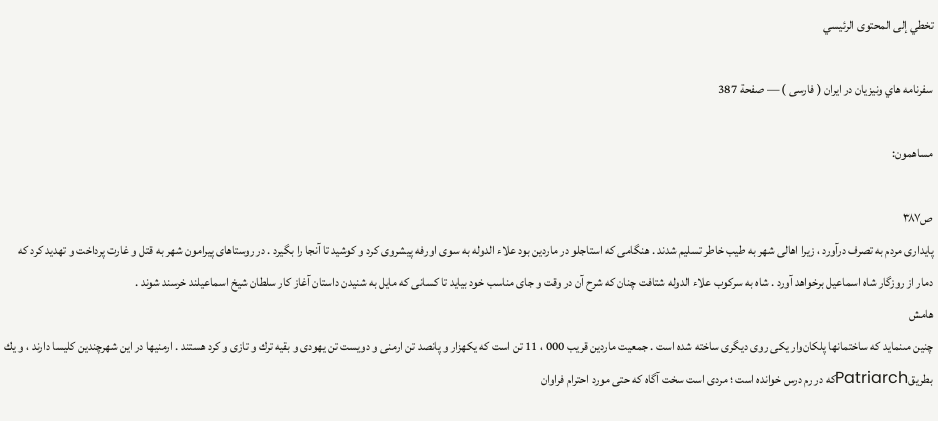تخطي إلى المحتوى الرئيسي

سفرنامه هاي ونيزيان در ايران ( فارسى ) — صفحة 387

مساهمون:

ص٣٨٧
پايدارى مردم به تصرف درآورد ، زيرا اهالى شهر به طيب خاطر تسليم شدند . هنگامى كه استاجلو در ماردين بود علاء الدوله به سوى اورفه پيشروى كرد و كوشيد تا آنجا را بگيرد . در روستاهاى پيرامون شهر به قتل و غارت پرداخت و تهديد كرد كه دمار از روزگار شاه اسماعيل برخواهد آورد . شاه به سركوب علاء الدوله شتافت چنان كه شرح آن در وقت و جاى مناسب خود بيايد تا كسانى كه مايل به شنيدن داستان آغاز كار سلطان شيخ اسماعيلند خرسند شوند .
هامش
چنين مىنمايد كه ساختمانها پلكان‌وار يكى روى ديگرى ساخته شده است . جمعيت ماردين قريب 000 ، 11 تن است كه يكهزار و پانصد تن ارمنى و دويست تن يهودى و بقيه ترك و تازى و كرد هستند . ارمنيها در اين شهرچندين كليسا دارند ، و يك بطريقPatriarchكه در رم درس خوانده است ؛ مردى است سخت آگاه كه حتى مورد احترام فراوان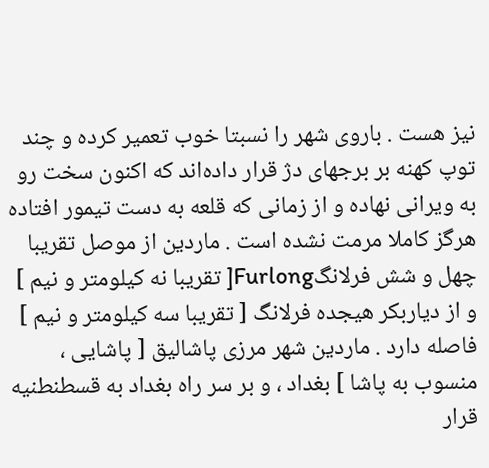نيز هست . باروى شهر را نسبتا خوب تعمير كرده و چند توپ كهنه بر برجهاى دژ قرار داده‌اند كه اكنون سخت رو به ويرانى نهاده و از زمانى كه قلعه به دست تيمور افتاده هرگز كاملا مرمت نشده است . ماردين از موصل تقريبا چهل و شش فرلانگFurlong[ تقريبا نه كيلومتر و نيم ] و از دياربكر هيجده فرلانگ [ تقريبا سه كيلومتر و نيم ] فاصله دارد . ماردين شهر مرزى پاشاليق [ پاشايى ، منسوب به پاشا ] بغداد ، و بر سر راه بغداد به قسطنطنيه قرار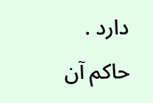دارد . حاكم آن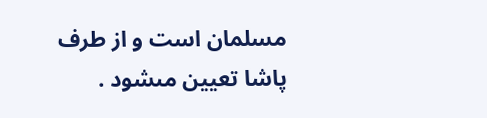مسلمان است و از طرف پاشا تعيين مىشود .